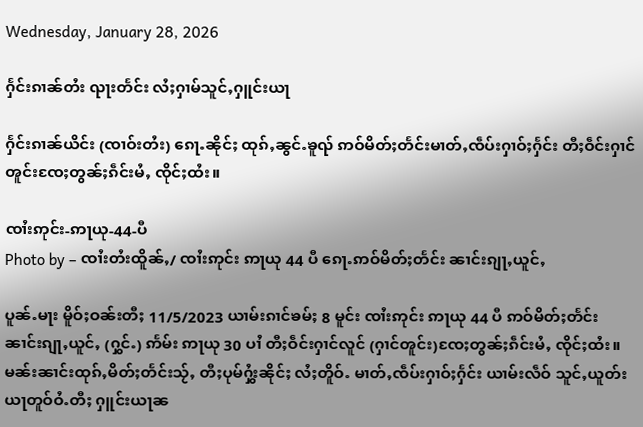Wednesday, January 28, 2026

ႁႅင်းၵၢၼ်တႆး ၺႃးတႅင်း လႆႈႁၢမ်သူင်ႇႁူင်းယႃ

ႁႅင်းၵၢၼ်ယိင်း (ၸၢဝ်းတႆး) ၵေႃႉၼိုင်ႈ ထုၵ်ႇၼွင်ႉၶူၺ် ဢဝ်မိတ်ႈတႅင်းမၢတ်ႇၸဵပ်းႁၢဝ်ႈႁႅင်း တီႈဝဵင်းႁၢင်ၻူင်းၸႄႈတွၼ်ႈၵဵင်းမႆႇ ၸိုင်ႈထႆး။

ၸၢႆးဢုင်း-ဢႃယု-44-ပီ
Photo by – ၸၢႆးတႆးထိူၼ်ႇ/ ၸၢႆးဢုင်း ဢႃယု 44 ပီ ၵေႃႉဢဝ်မိတ်ႈတႅင်း ၼၢင်းၵျႃႇယူင်ႇ

ပူၼ်ႉမႃး မိူဝ်ႈဝၼ်းတီႈ 11/5/2023 ယၢမ်းၵၢင်ၶမ်ႈ 8 မူင်း ၸၢႆးဢုင်း ဢႃယု 44 ပီ ဢဝ်မိတ်ႈတႅင်း ၼၢင်းၵျႃႇယူင်ႇ (ႁွင်ႉ) ဢႅမ်း ဢႃယု 30 ပၢႆ တီႈဝဵင်းႁၢင်လူင် (ႁၢင်ၻူင်း)ၸႄႈတွၼ်ႈၵဵင်းမႆႇ ၸိုင်ႈထႆး။ မၼ်းၼၢင်းထုၵ်ႇမိတ်ႈတႅင်းသႂ်ႇ တီႈပုမ်ႁွႆးၼိုင်ႈ လႆႈတိူဝ်ႉ မၢတ်ႇၸဵပ်းႁၢဝ်ႈႁႅင်း ယၢမ်းလဵဝ် သူင်ႇယူတ်းယႃတူဝ်ဝႆႉတီႈ ႁူင်းယႃၼ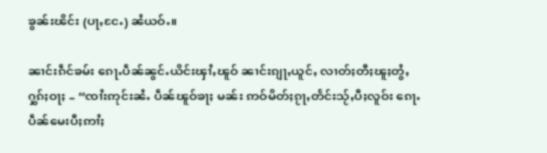ၶွၼ်းၽိင်း (ပႃႇငႄႉ) ၼႆယဝ်ႉ။

ၼၢင်းၵဵင်ၶမ်း ၵေႃႉပဵၼ်ၼွင်ႉယိင်းၾၢႆႇၽူဝ် ၼၢင်းၵျႃႇယူင်ႇ လၢတ်ႈတီႈၽူႈတွႆႇႁွၵ်ႈဝႃႈ – “ၸၢႆးဢုင်းၼႆႉ ပဵၼ်ၽူဝ်ၶႃႈ မၼ်း ဢဝ်မိတ်ႈၵႂႃႇတႅင်းသႂ်ႇပီႈလူဝ်း ၵေႃႉပဵၼ်မေးပီႈဢၢႆႈ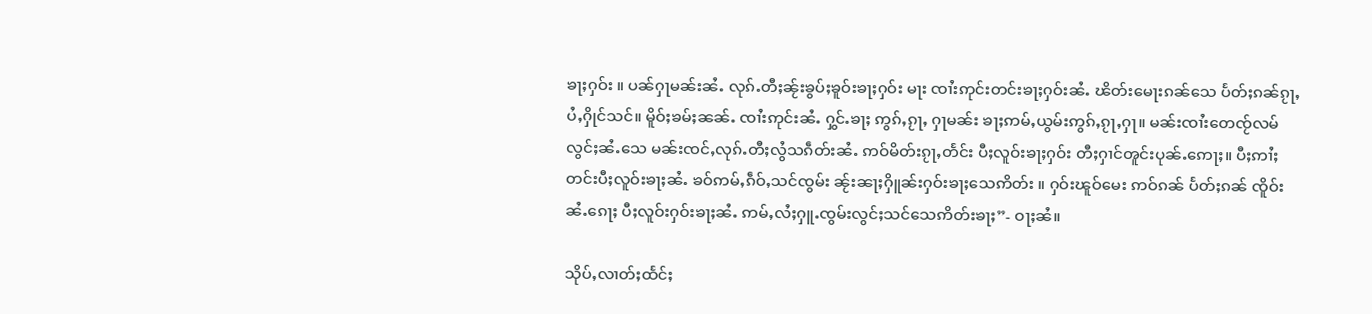ၶႃႈႁဝ်း ။ ပၼ်ႁႃမၼ်းၼႆႉ လုၵ်ႉတီႈၼႂ်းၶွပ်ႈၶူဝ်းၶႃႈႁဝ်း မႃး ၸၢႆးဢုင်းတင်းၶႃႈႁဝ်းၼႆႉ ၽိတ်းမေႃးၵၼ်သေ ပႅတ်ႈၵၼ်ၵႂႃႇပႆႇႁိုင်သင်။ မိူဝ်ႈၶမ်ႈၼၼ်ႉ ၸၢႆးဢုင်းၼႆႉ ႁွင်ႉၶႃႈ ဢွၵ်ႇၵႂႃႇ ႁႃမၼ်း ၶႃႈဢမ်ႇယွမ်းဢွၵ်ႇၵႂႃႇႁႃ။ မၼ်းၸၢႆးတေၸႂ်လမ် လွင်ႈၼႆႉသေ မၼ်းၸင်ႇလုၵ်ႉတီႈလွႆသၵဵတ်းၼႆႉ ဢဝ်မိတ်းၵႂႃႇတႅင်း ပီႈလူဝ်းၶႃႈႁဝ်း တီႈႁၢင်ၻူင်းပုၼ်ႉဢေႃႈ။ ပီႈဢၢႆႈတင်းပီႈလူဝ်းၶႃႈၼႆႉ ၶဝ်ဢမ်ႇၵဵဝ်ႇသင်ၸွမ်း ၼႂ်းၼႃႈႁိူၼ်းႁဝ်းၶႃႈသေဢိတ်း ။ ႁဝ်းၽူဝ်မေး ဢဝ်ၵၼ် ပႅတ်ႈၵၼ် ၸိူဝ်းၼႆႉၵေႃႈ ပီႈလူဝ်းႁဝ်းၶႃႈၼႆႉ ဢမ်ႇလႆႈႁူႉၸွမ်းလွင်ႈသင်သေဢိတ်းၶႃႈ”- ဝႃႈၼႆ။

သိုပ်ႇလၢတ်ႈထႅင်ႈ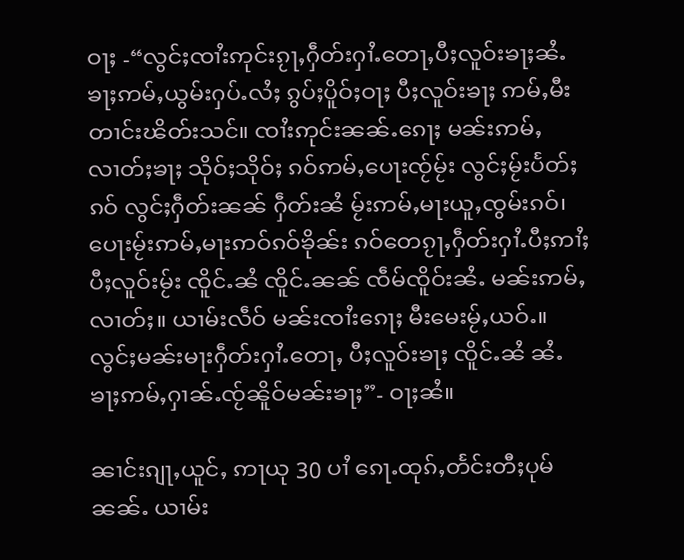ဝႃႈ -“လွင်ႈၸၢႆးဢုင်းၵႂႃႇႁဵတ်းႁၢႆႉတေႃႇပီႈလူဝ်းၶႃႈၼႆႉ ၶႃႈဢမ်ႇယွမ်းႁပ်ႉလႆႈ ၵွပ်ႈပိူဝ်ႈဝႃႈ ပီႈလူဝ်းၶႃႈ ဢမ်ႇမီး တၢင်းၽိတ်းသင်။ ၸၢႆးဢုင်းၼၼ်ႉၵေႃႈ မၼ်းဢမ်ႇလၢတ်ႈၶႃႈ သိုဝ်ႈသိုဝ်ႈ ၵဝ်ဢမ်ႇပေႃးၸႂ်မႂ်း လွင်ႈမႂ်းပႅတ်ႈၵဝ် လွင်ႈႁဵတ်းၼၼ် ႁဵတ်းၼႆ မႂ်းဢမ်ႇမႃးယူႇၸွမ်းၵဝ်၊ ပေႃးမႂ်းဢမ်ႇမႃးဢဝ်ၵဝ်ၶိုၼ်း ၵဝ်တေၵႂႃႇႁဵတ်းႁၢႆႉပီႈဢၢႆႈပီႈလူဝ်းမႂ်း ၸိူင်ႉၼႆ ၸိူင်ႉၼၼ် ၸဵမ်ၸိူဝ်းၼႆႉ မၼ်းဢမ်ႇလၢတ်ႈ။ ယၢမ်းလဵဝ် မၼ်းၸၢႆးၵေႃႈ မီးမေးမႂ်ႇယဝ်ႉ။ လွင်ႈမၼ်းမႃးႁဵတ်းႁၢႆႉတေႃႇ ပီႈလူဝ်းၶႃႈ ၸိူင်ႉၼႆ ၼႆႉ ၶႃႈဢမ်ႇႁၢၼ်ႉၸႂ်ၼိူဝ်မၼ်းၶႃႈ”- ဝႃႈၼႆ။

ၼၢင်းၵျႃႇယူင်ႇ ဢႃယု 30 ပၢႆ ၵေႃႉထုၵ်ႇတႅင်းတီႈပုမ်ၼၼ်ႉ ယၢမ်း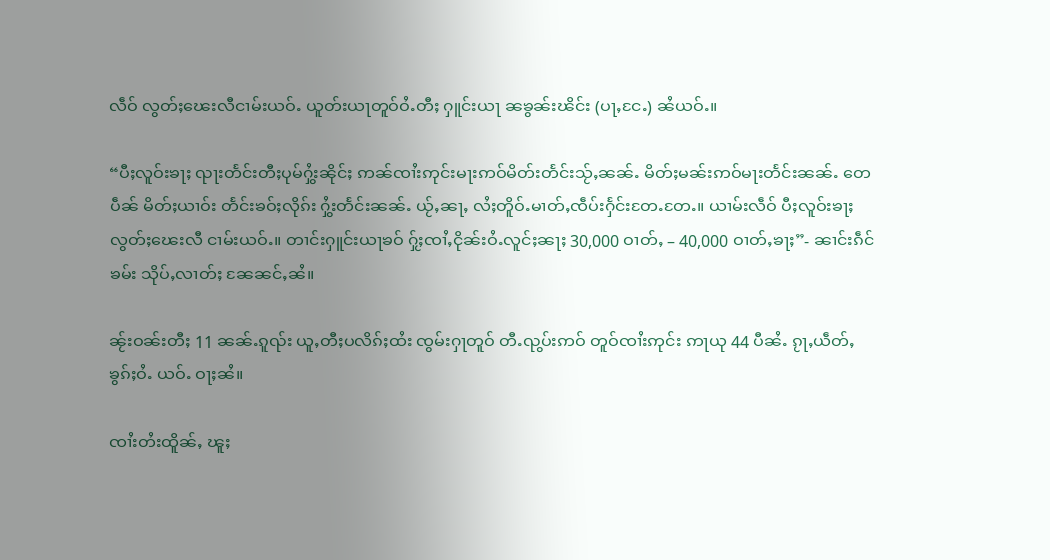လဵဝ် လွတ်ႈၽေးလီငၢမ်းယဝ်ႉ ယူတ်းယႃတူဝ်ဝႆႉတီႈ ႁူင်းယႃ ၼၶွၼ်းၽိင်း (ပႃႇငႄႉ) ၼႆယဝ်ႉ။

“ပီႈလူဝ်းၶႃႈ ၺႃးတႅင်းတီႈပုမ်ႁွႆးၼိုင်ႈ ဢၼ်ၸၢႆးဢုင်းမႃးဢဝ်မိတ်းတႅင်းသႂ်ႇၼၼ်ႉ မိတ်ႈမၼ်းဢဝ်မႃးတႅင်းၼၼ်ႉ တေပဵၼ် မိတ်ႈယၢဝ်း တႅင်းၶဝ်ႈလိုၵ်း ႁွႆးတႅင်းၼၼ်ႉ ယႂ်ႇၼႃႇ လႆႈတိူဝ်ႉမၢတ်ႇၸဵပ်းႁႅင်းတႄႉတႄႉ။ ယၢမ်းလဵဝ် ပီႈလူဝ်းၶႃႈ လွတ်ႈၽေးလီ ငၢမ်းယဝ်ႉ။ တၢင်းႁူင်းယႃၶဝ် ႁႂ်ႈၸၢႆႇငိုၼ်းဝႆႉလူင်ႈၼႃႈ 30,000 ဝၢတ်ႇ – 40,000 ဝၢတ်ႇၶႃႈ”- ၼၢင်းၵဵင်ၶမ်း သိုပ်ႇလၢတ်ႈ ၼႄၼင်ႇၼႆ။

ၼႂ်းဝၼ်းတီႈ 11 ၼၼ်ႉၵူၺ်း ယူႇတီႈပလိၵ်ႈထႆး ၸွမ်းႁႃတူဝ် တီႉၺွပ်းဢဝ် တူဝ်ၸၢႆးဢုင်း ဢႃယု 44 ပီၼႆႉ ၵႂႃႇယဵတ်ႇ ၶွၵ်ႈဝႆႉ ယဝ်ႉ ဝႃႈၼႆ။

ၸၢႆးတႆးထိူၼ်ႇ ၽူႈ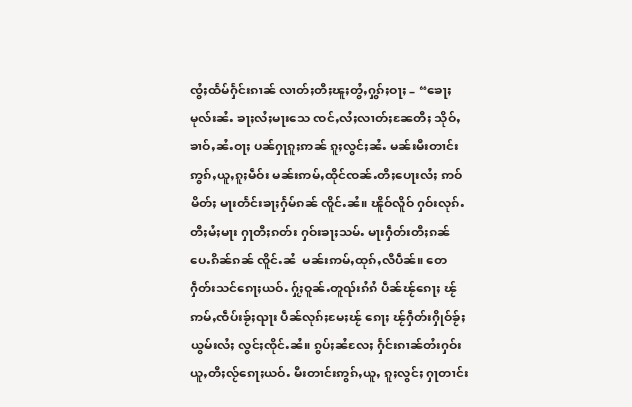ၸွႆႈထႅမ်ႁႅင်းၵၢၼ် လၢတ်ႈတီႈၽူႈတွႆႇႁွၵ်ႈဝႃႈ – “ၶေႃႈမုလ်းၼႆႉ ၶႃႈလႆႈမႃးသေ ၸင်ႇလႆႈလၢတ်ႈၼႄတီႈ သိုဝ်ႇၶၢဝ်ႇၼႆႉဝႃႈ ပၼ်ႁႃၵူႈဢၼ် ၵူႈလွင်ႈၼႆႉ မၼ်းမီးတၢင်းဢွၵ်ႇယူႇၵူႈမဵဝ်း မၼ်းဢမ်ႇထိုင်ၸၼ်ႉတီႈပေႃးလႆႈ ဢဝ်မိတ်ႈ မႃးတႅင်းၶႃႈႁႅမ်ၵၼ် ၸိူင်ႉၼႆ။ ၽိူဝ်လိူဝ် ႁဝ်းလုၵ်ႉတီႈမႆႈမႃး ႁႃတီႈၵတ်း ႁဝ်းၶႃႈသမ်ႉ မႃးႁဵတ်းတီႈၵၼ် ပေႉၵိၼ်ၵၼ် ၸိူင်ႉၼႆ  မၼ်းဢမ်ႇထုၵ်ႇလီပဵၼ်။ တေႁဵတ်းသင်ၵေႃႈယဝ်ႉ ႁႂ်ႈဝူၼ်ႉတူၺ်းၵႆၵႆ ပဵၼ်ၽႂ်ၵေႃႈ ၽႂ်ဢမ်ႇၸဵပ်းၶႂ်ႈၺႃး ပဵၼ်လုၵ်ႈမႄႈၽႂ် ၵေႃႈ ၽႂ်ႁဵတ်းႁိုဝ်ၶႂ်ႈယွမ်းလႆႈ လွင်ႈၸိုင်ႉၼႆ။ ၵွပ်ႈၼႆလႄႈ ႁႅင်းၵၢၼ်တႆးႁဝ်း ယူႇတီႈလႂ်ၵေႃႈယဝ်ႉ မီးတၢင်းဢွၵ်ႇယူႇ ၵူႈလွင်ႈ ႁႃတၢင်း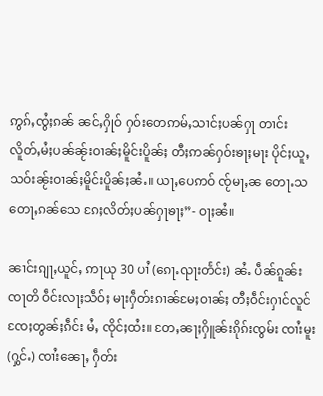ဢွၵ်ႇၸွႆႈၵၼ် ၼင်ႇႁိုဝ် ႁဝ်းတေဢမ်ႇသၢင်ႈပၼ်ႁႃ တၢင်းလိူတ်ႇမႆႈပၼ်ၼႂ်းဝၢၼ်ႈမိူင်းပိူၼ်ႈ တီႈဢၼ်ႁဝ်းၶႃႈမႃး ပိုင်ႈယူႇသဝ်းၼႂ်းဝၢၼ်ႈမိူင်းပိူၼ်ႈၼႆႉ။ ယႃႇပေဢဝ် ၸႂ်မႃႇၼ တေႃႉသ တေႃႇၵၼ်သေ ၵႄႈလိတ်ႈပၼ်ႁႃၶႃႈ”- ဝႃႈၼႆ။

ၼၢင်းၵျႃႇယူင်ႇ ဢႃယု 30 ပၢႆ (ၵေႃႉၺႃးတႅင်း) ၼႆႉ ပဵၼ်ၵူၼ်းၸႃတိ ဝဵင်းလႃႈသဵဝ်ႈ မႃးႁဵတ်းၵၢၼ်မႄႈဝၢၼ်ႈ တီႈဝဵင်းႁၢင်လူင် ၸႄႈတွၼ်ႈၵဵင်း မႆႇ ၸိုင်ႈထႆး။ တႄႇၼႃႈႁိူၼ်းၵိုၵ်းၸွမ်း ၸၢႆးမူး (ႁွင်ႉ) ၸၢႆးၼေႃႇ ႁဵတ်း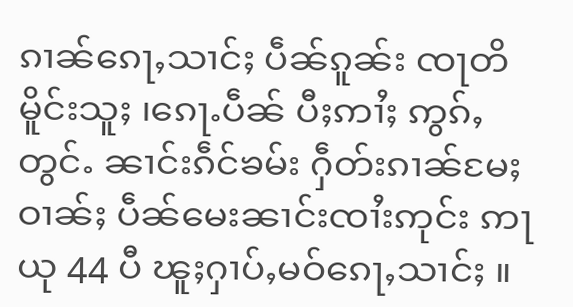ၵၢၼ်ၵေႃႇသၢင်ႈ ပဵၼ်ၵူၼ်း ၸႃတိ မိူင်းသူႈ ၊ၵေႃႉပဵၼ် ပီႈဢၢႆႈ ဢွၵ်ႇတွင်ႉ ၼၢင်းၵဵင်ၶမ်း ႁဵတ်းၵၢၼ်မႄႈဝၢၼ်ႈ ပဵၼ်မေးၼၢင်းၸၢႆးဢုင်း ဢႃယု 44 ပီ ၽူႈႁၢပ်ႇမဝ်ၵေႃႇသၢင်ႈ ။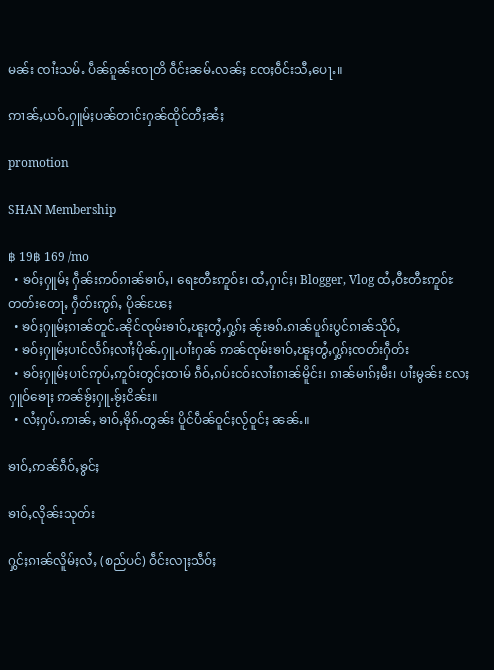မၼ်း ၸၢႆးသမ်ႉ ပဵၼ်ၵူၼ်းၸႃတိ ဝဵင်းၼမ်ႉလၼ်ႈ ၸႄႈဝဵင်းသီႇပေႃႉ။

ဢၢၼ်ႇယဝ်ႉႁူမ်ႈပၼ်တၢင်းႁၼ်ထိုင်တီႈၼႆႈ

promotion

SHAN Membership

฿ 19฿ 169 /mo
  • ၶဝ်ႈႁူမ်ႈ ႁဵၼ်းဢဝ်ၵၢၼ်ၶၢဝ်ႇ၊ ရေႊတီႊဢူဝ်ႊ၊ ထႆႇႁၢင်ႈ၊ Blogger, Vlog ထႆႇဝီႊတီႊဢူဝ်ႊ တတ်းတေႃႇ ႁဵတ်းဢွၵ်ႇ ပိုၼ်ၽႄႈ
  • ၶဝ်ႈႁူမ်ႈၵၢၼ်တူင်ႉၼိုင်ၸုမ်းၶၢဝ်ႇၽူႈတွႆႇႁွၵ်ႈ ၼႂ်းၶၵ်ႉၵၢၼ်ပူၵ်းပွင်ၵၢၼ်သိုဝ်ႇ
  • ၶဝ်ႈႁူမ်ႈပၢင်လႅၵ်ႈလၢႆႈပိုၼ်ႉႁူႉပၢႆးႁၼ် ဢၼ်ၸုမ်းၶၢဝ်ႇၽူႈတွႆႇႁွၵ်ႈၸတ်းႁဵတ်း
  • ၶဝ်ႈႁူမ်ႈပၢင်ဢုပ်ႇဢူဝ်းတွင်ႈထၢမ် ၵဵဝ်ႇၵပ်းငဝ်းလၢႆးၵၢၼ်မိူင်း၊ ၵၢၼ်မၢၵ်ႈမီး၊ ပၢႆးမွၼ်း လႄႈ ႁူဝ်ၶေႃႈ ဢၼ်ၶႂ်ႈႁူႉၶႂ်ႈငိၼ်း။
  • လႆႈႁပ်ႉဢၢၼ်ႇ ၶၢဝ်ႇၶိုၵ်ႉတွၼ်း ပိူင်ပဵၼ်ဝူင်ႈလႂ်ဝူင်ႈ ၼၼ်ႉ။

ၶၢဝ်ႇဢၼ်ၵဵဝ်ႇၶွင်ႈ

ၶၢဝ်ႇလိုၼ်းသုတ်း

ႁွင်ႈၵၢၼ်လိူမ်ႈလႆႇ (စည်ပင်) ဝဵင်းလႃႈသဵဝ်ႈ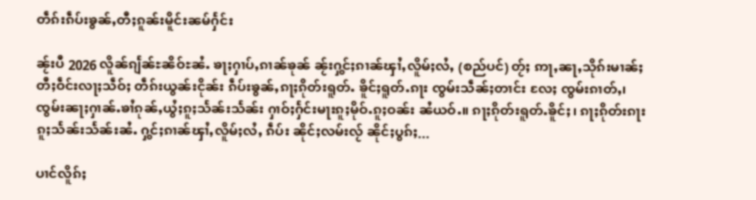တဵၵ်းၵဵပ်းၶွၼ်ႇတီႈၵူၼ်းမိူင်းၼမ်ႁႅင်း

ၼႂ်းပီ 2026 လိူၼ်ၵျႅၼ်ႊၼိဝ်ႊၼႆႉ ၶႃႈႁၢပ်ႇၵၢၼ်ၶုၼ် ၼႂ်းႁွင်ႈၵၢၼ်ၾၢႆႇလိူမ်ႈလႆႇ (စည်ပင်) တႂ်ႈ ဢႃႇၼႃႇသိုၵ်းမၢၼ်ႈတီႈဝဵင်းလႃႈသဵဝ်ႈ တဵၵ်းယွၼ်းငိုၼ်း ၵဵပ်းၶွၼ်ႇၵႃႈၵိုတ်းရူတ်ႉ ၶိူင်ႈရူတ်ႉၵႃး ၸွမ်းသဵၼ်ႈတၢင်း လႄႈ ၸွမ်းၵၢတ်ႇ၊ ၸွမ်းၼႃႈႁၢၼ်ႉၶၢႆၵုၼ်ႇယွႆႈၵူႈသႅၼ်းသႅၼ်း ႁၢဝ်ႈႁႅင်းမႃးၵူႈမိုဝ်ႉၵူႈဝၼ်း ၼႆယဝ်ႉ။ ၵႃႈၵိုတ်းရူတ်ႉၶိူင်ႈ၊ ၵႃႈၵိုတ်းၵႃးၵူႈသႅၼ်းသႅၼ်းၼႆႉ ႁွင်ႈၵၢၼ်ၾၢႆႇလိူမ်ႈလႆႇ ၵဵပ်း ၼိုင်ႈလမ်းလႂ် ၼိုင်ႈပွၵ်ႈ...

ပၢင်လိူၵ်ႈ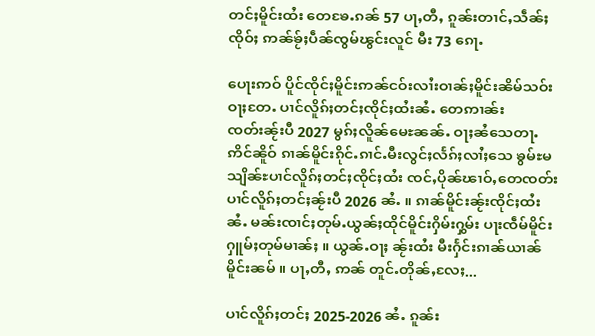တင်ႈမိူင်းထႆး တေၶႄႉၵၼ် 57 ပႃႇတီႇ ၵူၼ်းတၢင်ႇသဵၼ်ႈၸိုဝ်ႈ ဢၼ်ၶႂ်ႈပဵၼ်ၸွမ်ၽွင်းလူင် မီး 73 ၵေႃႉ

ပေႃးဢဝ် ပိူင်ၸိုင်ႈမိူင်းဢၼ်ငဝ်းလၢႆးဝၢၼ်ႈမိူင်းၼိမ်သဝ်းဝႃႈတႄႉ ပၢင်လိူၵ်ႈတင်ႈၸိုင်ႈထႆးၼႆႉ တေဢၢၼ်းၸတ်းၼႂ်းပီ 2027 မွၵ်ႈလိူၼ်မေႊၼၼ်ႉ ဝႃႈၼႆသေတႃႉ ဢိင်ၼိူဝ် ၵၢၼ်မိူင်းၵိုင်ႉၵၢင်ႉမီးလွင်ႈလႅၵ်ႈလၢႆႈသေ ၶွမ်ႊမသျိၼ်ႊပၢင်လိူၵ်ႈတင်ႈၸိုင်ႈထႆး ၸင်ႇပိုၼ်ၽၢဝ်ႇတေၸတ်းပၢင်လိူၵ်ႈတင်ႈၼႂ်းပီ 2026 ၼႆႉ ။ ၵၢၼ်မိူင်းၼႂ်းၸိုင်ႈထႆးၼႆႉ မၼ်းၸၢင်ႈတုမ်ႉယွၼ်ႈထိုင်မိူင်းႁိမ်းႁွမ်း ပႃးၸဵမ်မိူင်းႁူမ်ႈတုမ်မၢၼ်ႈ ။ ယွၼ်ႉဝႃႈ ၼႂ်းထႆး မီးႁႅင်းၵၢၼ်ယၢၼ်မိူင်းၼမ် ။ ပႃႇတီႇ ဢၼ် တူင်ႉတိုၼ်ႇလႄႈ...

ပၢင်လိူၵ်ႈတင်ႈ 2025-2026 ၼႆႉ ၵူၼ်း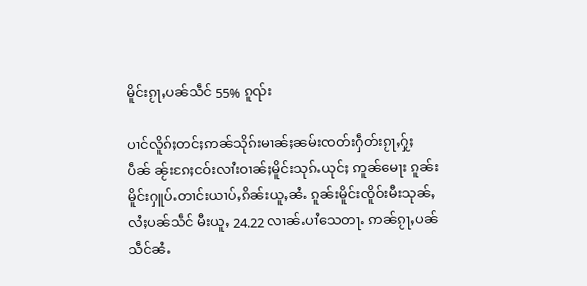မိူင်းၵႂႃႇပၼ်သဵင် 55% ၵူၺ်း

ပၢင်လိူၵ်ႈတင်ႈဢၼ်သိုၵ်းမၢၼ်ႈၼမ်းၸတ်းႁဵတ်းၵႂႃႇႁႂ်ႈပဵၼ် ၼႂ်းၵႄႈငဝ်းလၢႆးဝၢၼ်ႈမိူင်းသုၵ်ႉယုင်ႈ ဢူၼ်မေႃး ၵူၼ်းမိူင်းႁူပ်ႉတၢင်းယၢပ်ႇၵိၼ်းယူႇၼႆႉ ၵူၼ်းမိူင်းၸိူဝ်းမီးသုၼ်ႇလႆႈပၼ်သဵင် မီးယူႇ 24.22 လၢၼ်ႉပၢႆသေတႃႉ ဢၼ်ၵႂႃႇပၼ်သဵင်ၼႆႉ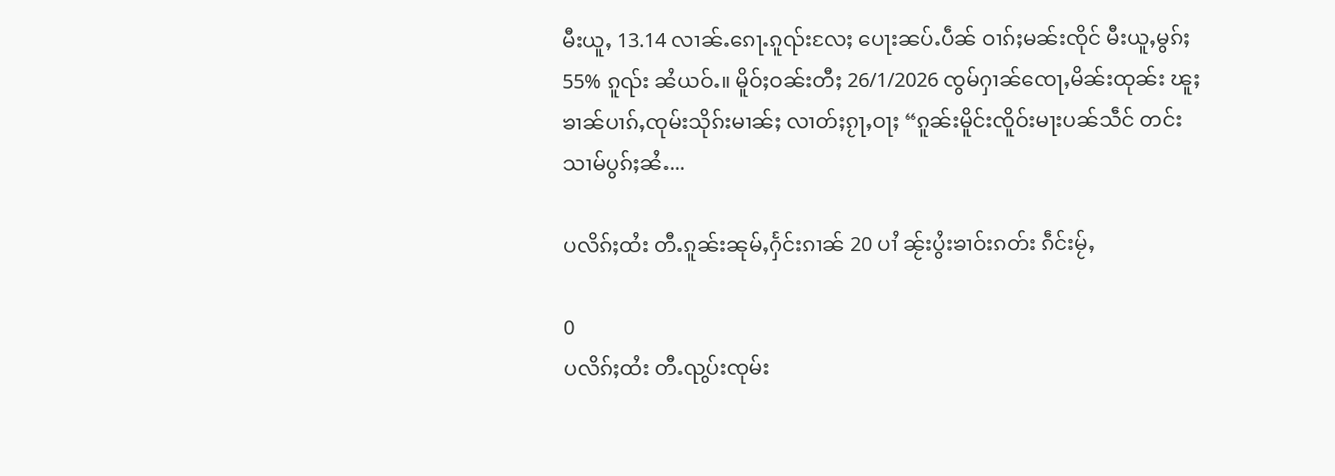မီးယူႇ 13.14 လၢၼ်ႉၵေႃႉၵူၺ်းလႄႈ ပေႃးၼပ်ႉပဵၼ် ဝၢၵ်ႈမၼ်းၸိုင် မီးယူႇမွၵ်ႈ 55% ၵူၺ်း ၼႆယဝ်ႉ။ မိူဝ်ႈဝၼ်းတီႈ 26/1/2026 ၸွမ်ႁၢၼ်ၸေႃႇမိၼ်းထုၼ်း ၽူႈၶၢၼ်ပၢၵ်ႇၸုမ်းသိုၵ်းမၢၼ်ႈ လၢတ်ႈၵႂႃႇဝႃႈ “ၵူၼ်းမိူင်းၸိူဝ်းမႃးပၼ်သဵင် တင်းသၢမ်ပွၵ်ႈၼႆႉ...

ပလိၵ်ႈထႆး တီႉၵူၼ်းၼုမ်ႇႁႅင်းၵၢၼ် 20 ပၢႆ ၼႂ်းပွႆးၶၢဝ်းၵတ်း ၵဵင်းမႂ်ႇ

0
ပလိၵ်ႈထႆး တီႉၺွပ်းၸုမ်း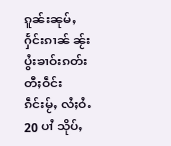ၵူၼ်းၼုမ်ႇႁႅင်းၵၢၼ် ၼႂ်းပွႆးၶၢဝ်းၵတ်း တီႈဝဵင်းၵဵင်းမႂ်ႇ လႆႈဝႆႉ 20 ပၢႆ သိုပ်ႇ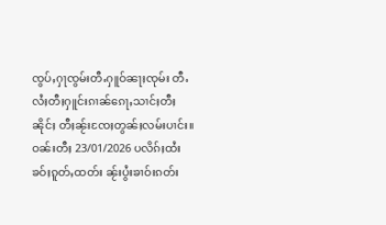ၸွပ်ႇႁႃၸွမ်းတီႉႁူဝ်ၼႃႈၸုမ်း တီႉလႆႈတီႈႁူင်းၵၢၼ်ၵေႃႇသၢင်ႈတီႈၼိုင်ႈ တီႈၼႂ်းၸႄႈတွၼ်ႈလမ်းပၢင်း။ ဝၼ်းတီႈ 23/01/2026 ပလိၵ်ႈထႆး ၶဝ်ႈၵူတ်ႇထတ်း ၼႂ်းပွႆးၶၢဝ်းၵတ်း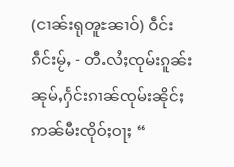(ငၢၼ်းရုၻူႊၼၢဝ်) ဝဵင်းၵဵင်းမႂ်ႇ - တီႉလႆႈၸုမ်းၵူၼ်းၼုမ်ႇႁႅင်းၵၢၼ်ၸုမ်းၼိုင်ႈ ဢၼ်မီးၸိုဝ်ႈဝႃႈ “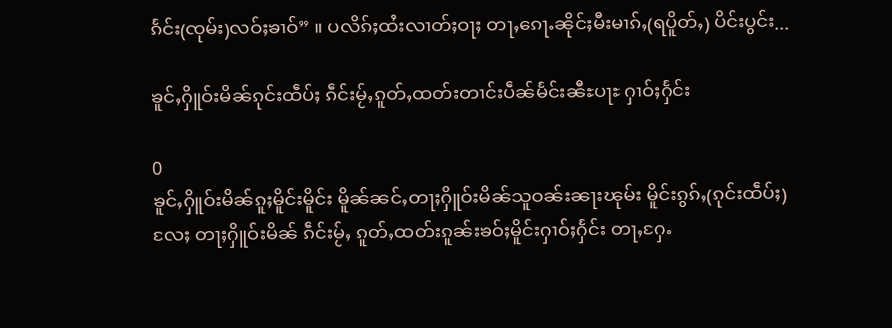ၵႅင်း(ၸုမ်း)လဝ်ႈၶၢဝ်” ။ ပလိၵ်ႈထႆးလၢတ်ႈဝႃႈ တႃႇၵေႃႉၼိုင်ႈမီးမၢၵ်ႇ(ရပိူတ်ႇ) ပိင်းပွင်း...

ၶူင်ႇႁိူဝ်းမိၼ်ၵုင်းထဵပ်ႈ ၵဵင်းမႂ်ႇၵူတ်ႇထတ်းတၢင်းပဵၼ်မႅင်းၼီႊပႃႊ ႁၢဝ်ႈႁႅင်း

0
ၶူင်ႇႁိူဝ်းမိၼ်ၵူႈမိူင်းမိူင်း မိူၼ်ၼင်ႇတႃႈႁိူဝ်းမိၼ်သူဝၼ်းၼႃးၽုမ်း မိူင်းၵွၵ်ႇ(ၵုင်းထဵပ်ႈ) လႄႈ တႃႈႁိူဝ်းမိၼ် ၵဵင်းမႂ်ႇ ၵူတ်ႇထတ်းၵူၼ်းၶဝ်ႈမိူင်းႁၢဝ်ႈႁႅင်း တႃႇႁႄႉ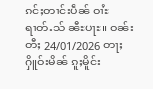ၵင်ႈတၢင်းပဵၼ် ဝၢႆႊရၢတ်ႉသ် ၼီႊပႃႊ။ ဝၼ်းတီႈ 24/01/2026 တႃႈႁိူဝ်းမိၼ် ၵူႈမိူင်း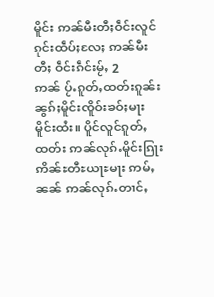မိူင်း ဢၼ်မီးတီႈဝဵင်းလူင်ၵုင်းထဵပ်ႈလႄႈ ဢၼ်မီးတီႈ ဝဵင်းၵဵင်းမႂ်ႇ 2 ဢၼ် ပႂ်ႉၵူတ်ႇထတ်းၵူၼ်းၼွၵ်ႈမိူင်းၸိူဝ်းၶဝ်ႈမႃးမိူင်းထႆး။ ပိူင်လူင်ၵူတ်ႇထတ်း ဢၼ်လုၵ်ႉမိူင်းၵြႃးဢိၼ်ႊတီႊယႃႊမႃး ဢမ်ႇၼၼ် ဢၼ်လုၵ်ႉတၢင်ႇ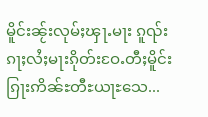မိူင်းၼႂ်းလုမ်ႈၾႃႉမႃး ၵူၺ်းၵႃႈလႆႈမႃးၵိုတ်းဝႄႉတီႈမိူင်းၵြႃးဢိၼ်ႊတီႊယႃႊသေ...